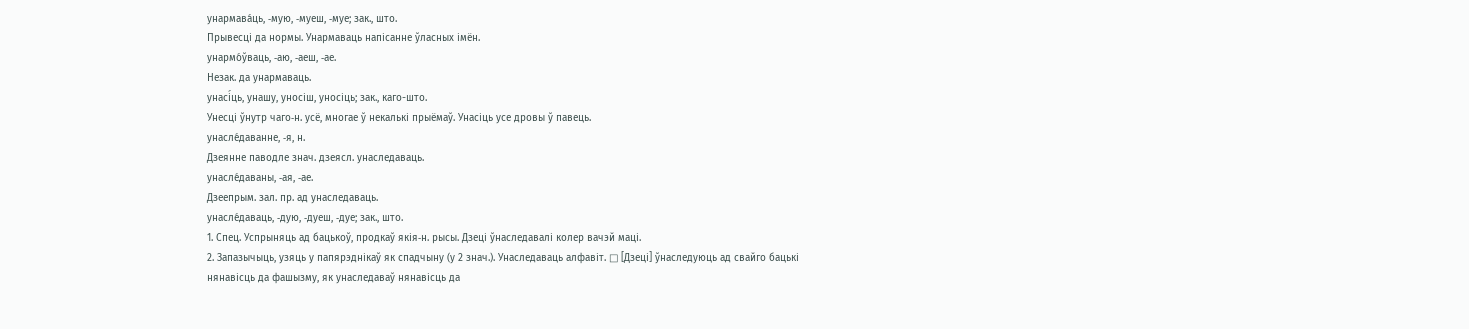унармава́ць, ‑мую, ‑муеш, ‑муе; зак., што.
Прывесці да нормы. Унармаваць напісанне ўласных імён.
унармо́ўваць, ‑аю, ‑аеш, ‑ае.
Незак. да унармаваць.
унасі́ць, унашу, уносіш, уносіць; зак., каго-што.
Унесці ўнутр чаго‑н. усё, многае ў некалькі прыёмаў. Унасіць усе дровы ў павець.
унасле́даванне, ‑я, н.
Дзеянне паводле знач. дзеясл. унаследаваць.
унасле́даваны, ‑ая, ‑ае.
Дзеепрым. зал. пр. ад унаследаваць.
унасле́даваць, ‑дую, ‑дуеш, ‑дуе; зак., што.
1. Спец. Успрыняць ад бацькоў, продкаў якія‑н. рысы. Дзеці ўнаследавалі колер вачэй маці.
2. Запазычыць, узяць у папярэднікаў як спадчыну (у 2 знач.). Унаследаваць алфавіт. □ [Дзеці] ўнаследуюць ад свайго бацькі нянавісць да фашызму, як унаследаваў нянавісць да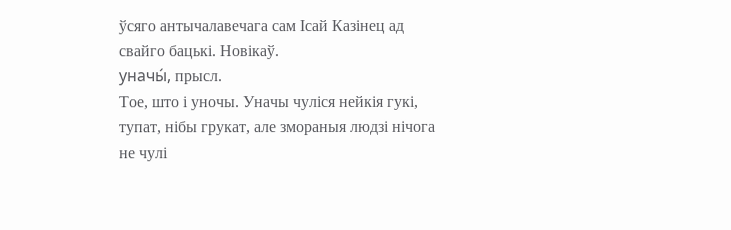ўсяго антычалавечага сам Ісай Казінец ад свайго бацькі. Новікаў.
уначы́, прысл.
Тое, што і уночы. Уначы чуліся нейкія гукі, тупат, нібы грукат, але змораныя людзі нічога не чулі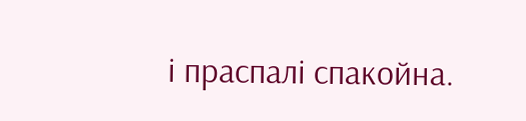і праспалі спакойна.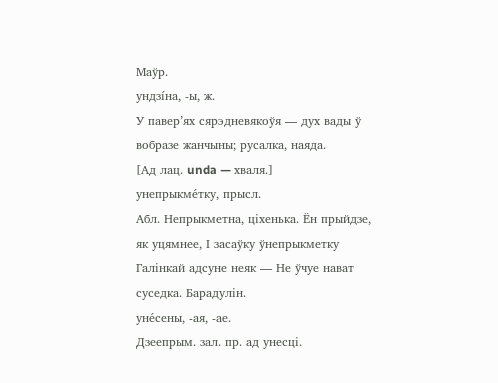Маўр.
ундзі́на, ‑ы, ж.
У павер’ях сярэдневякоўя — дух вады ў вобразе жанчыны; русалка, наяда.
[Ад лац. unda — хваля.]
унепрыкме́тку, прысл.
Абл. Непрыкметна, ціхенька. Ён прыйдзе, як уцямнее, І засаўку ўнепрыкметку Галінкай адсуне неяк — Не ўчуе нават суседка. Барадулін.
уне́сены, ‑ая, ‑ае.
Дзеепрым. зал. пр. ад унесці.